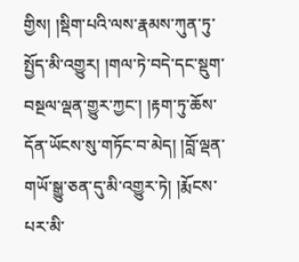གྱིས། །སྡིག་པའི་ལས་རྣམས་ཀུན་ཏུ་སྤྱོད་མི་འགྱུར། །གལ་ཏེ་བདེ་དང་སྡུག་བསྔལ་ལྡན་གྱུར་ཀྱང་། །རྟག་ཏུ་ཆོས་དོན་ཡོངས་སུ་གཏོང་བ་མེད། །བློ་ལྡན་གཡོ་སྒྱུ་ཅན་དུ་མི་འགྱུར་ཏེ། །རྨོངས་པར་མི་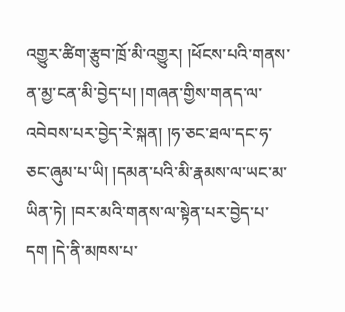འགྱུར་ཚིག་རྩུབ་ཁྲོ་མི་འགྱུར། །ཕོངས་པའི་གནས་ན་མྱ་ངན་མི་བྱེད་པ། །གཞན་གྱིས་གནད་ལ་འབེབས་པར་བྱེད་རེ་སྐན། །ཧ་ཅང་ཐལ་དང་ཧ་ཅང་ཞུམ་པ་ཡི། །དམན་པའི་མི་རྣམས་ལ་ཡང་མ་ཡིན་ཏེ། །བར་མའི་གནས་ལ་སྟེན་པར་བྱེད་པ་དག །དེ་ནི་མཁས་པ་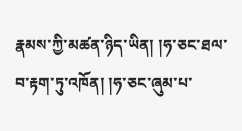རྣམས་ཀྱི་མཚན་ཉིད་ཡིན། །ཧ་ཅང་ཐལ་བ་རྟག་ཏུ་འཁོན། །ཧ་ཅང་ཞུམ་པ་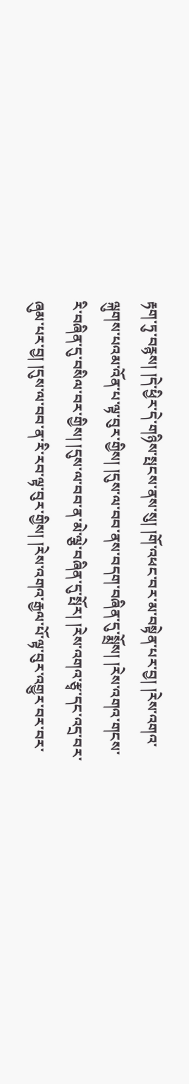རྟག་ཏུ་བརྙས། །དེ་ཕྱིར་དེ་གཉིས་སྤངས་ནས་སུ། །གོ་འཕང་བར་མ་བསྟེན་པར་བྱ། །རེས་འགའ་ལྐུགས་པའམ་འོན་པ་ལྟ་བུར་གྱིས། །དུས་ལ་བབ་ནས་བདག་བཞིན་དུ་སྨྲོས། །རེས་འགའ་གངས་རི་བཞིན་དུ་བསིལ་བར་གྱིས། །དུས་ལ་བབ་ན་མེ་ལྕེ་བཞིན་དུ་སྤོར། །རེས་འགའ་རྩྭ་དང་འདྲ་བར་ཞུམ་པར་བྱ། །དུས་ལ་བབ་ན་རི་རབ་ལྟ་བུར་གྱིས། །རེས་འགའ་རྒྱལ་པོ་ལྟ་བུར་འགྱུར་བར་བར་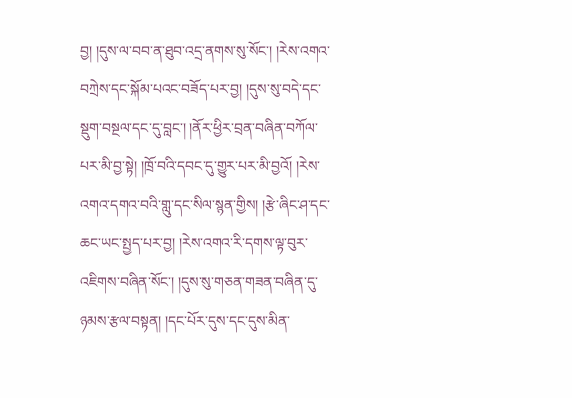བྱ། །དུས་ལ་བབ་ན་ཐུབ་འདྲ་ནགས་སུ་སོང་། །རེས་འགའ་བཀྲེས་དང་སྐོམ་པའང་བཟོད་པར་བྱ། །དུས་སུ་བདེ་དང་སྡུག་བསྔལ་དང་དུ་བླང་། །ནོར་ཕྱིར་བྲན་བཞིན་བཀོལ་པར་མི་བྱ་སྟེ། །ཁྲོ་བའི་དབང་དུ་གྱུར་པར་མི་བྱའོ། །རེས་འགའ་དགའ་བའི་གླུ་དང་སིལ་སྙན་གྱིས། །རྩེ་ཞིང་ཤ་དང་ཆང་ཡང་སྤྱད་པར་བྱ། །རེས་འགའ་རི་དགས་ལྟ་བུར་འཇིགས་བཞིན་སོང་། །དུས་སུ་གཅན་གཟན་བཞིན་དུ་ཉམས་རྩལ་བསྟན། །དང་པོར་དུས་དང་དུས་མིན་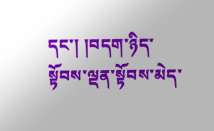དང་། །བདག་ཉིད་སྟོབས་ལྡན་སྟོབས་མེད་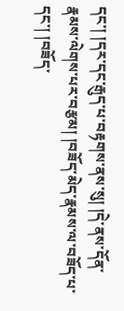དང་། །དར་དང་རྒུད་པ་བརྟགས་ནས་སུ། །དེ་ནས་དོན་རྣམས་ལེགས་པར་བརྩམ། །བཟོད་མེད་རྣམས་ལ་བཟོད་པ་དང་། །བཟོད་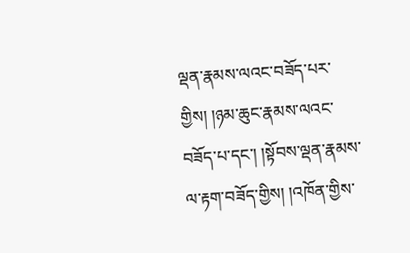ལྡན་རྣམས་ལའང་བཟོད་པར་གྱིས། །ཉམ་ཆུང་རྣམས་ལའང་བཟོད་པ་དང་། །སྟོབས་ལྡན་རྣམས་ལ་རྟག་བཟོད་གྱིས། །འཁོན་གྱིས་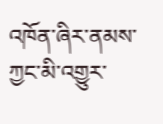འཁོན་ཞིར་ནམས་ཀྱང་མི་འགྱུར་